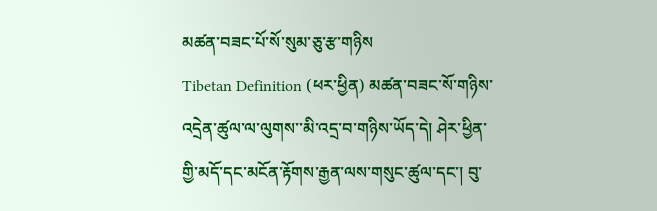མཚན་བཟང་པོ་སོ་སུམ་ཅུ་རྩ་གཉིས
Tibetan Definition (ཕར་ཕྱིན) མཚན་བཟང་སོ་གཉིས་འདྲེན་ཚུལ་ལ་ལུགས་་མི་འདྲ་བ་གཉིས་ཡོད་དེ། ཤེར་ཕྱིན་གྱི་མདོ་དང་མངོན་རྟོགས་རྒྱན་ལས་གསུང་ཚུལ་དང་། བུ་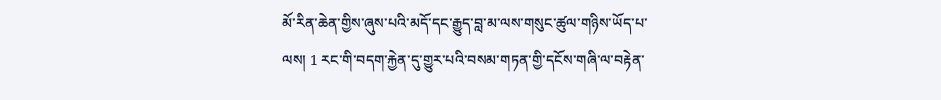མོ་རིན་ཆེན་གྱིས་ཞུས་པའི་མདོ་དང་རྒྱུད་བླ་མ་ལས་གསུང་ཚུལ་གཉིས་ཡོད་པ་ལས། 1 རང་གི་བདག་རྐྱེན་དུ་གྱུར་པའི་བསམ་གཏན་གྱི་དངོས་གཞི་ལ་བརྟེན་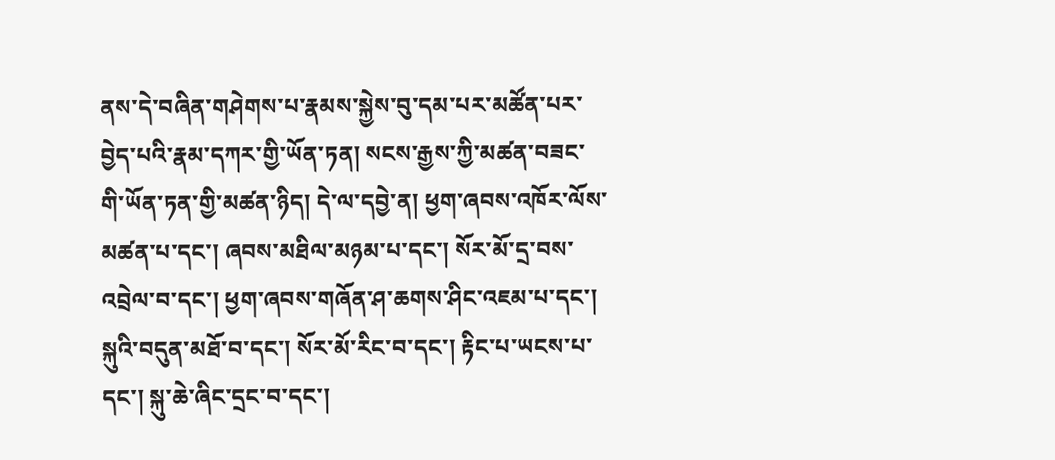ནས་དེ་བཞིན་གཤེགས་པ་རྣམས་སྐྱེས་བུ་དམ་པར་མཚོན་པར་བྱེད་པའི་རྣམ་དཀར་གྱི་ཡོན་ཏན། སངས་རྒྱས་ཀྱི་མཚན་བཟང་གི་ཡོན་ཏན་གྱི་མཚན་ཉིད། དེ་ལ་དབྱེ་ན། ཕྱག་ཞབས་འཁོར་ལོས་མཚན་པ་དང་། ཞབས་མཐིལ་མཉམ་པ་དང་། སོར་མོ་དྲ་བས་འབྲེལ་བ་དང་། ཕྱག་ཞབས་གཞོན་ཤ་ཆགས་ཤིང་འཇམ་པ་དང་། སྐུའི་བདུན་མཐོ་བ་དང་། སོར་མོ་རིང་བ་དང་། རྟིང་པ་ཡངས་པ་དང་། སྐུ་ཆེ་ཞིང་དྲང་བ་དང་།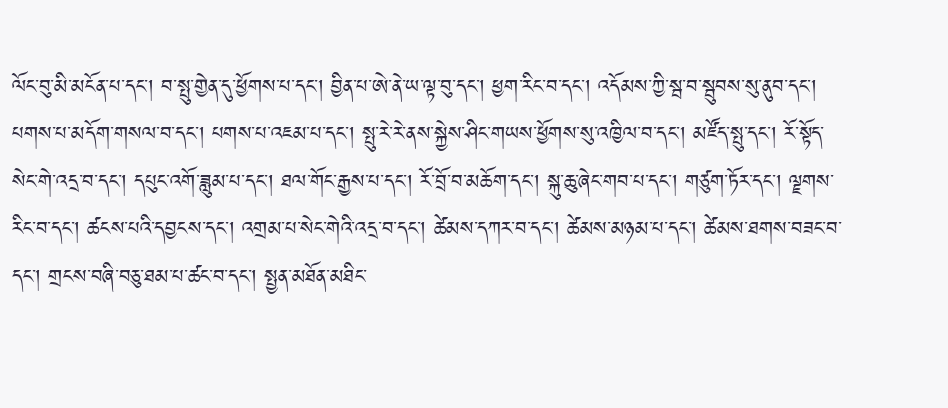ལོང་བུ་མི་མངོན་པ་དང་། བ་སྤུ་གྱེན་དུ་ཕྱོགས་པ་དང་། བྱིན་པ་ཨེ་ནེ་ཡ་ལྟ་བུ་དང་། ཕྱག་རིང་བ་དང་། འདོམས་ཀྱི་སྦ་བ་སྦུབས་སུ་ནུབ་དང་། པགས་པ་མདོག་གསལ་བ་དང་། པགས་པ་འཇམ་པ་དང་། སྤུ་རེ་རེ་ནས་སྐྱེས་ཤིང་གཡས་ཕྱོགས་སུ་འཁྱིལ་བ་དང་། མཛོད་སྤུ་དང་། རོ་སྟོད་སེང་གེ་འདྲ་བ་དང་། དཔུང་འགོ་ཟླུམ་པ་དང་། ཐལ་གོང་རྒྱས་པ་དང་། རོ་བྲོ་བ་མཆོག་དང་། སྐུ་ཆུ་ཞེང་གབ་པ་དང་། གཙུག་ཏོར་དང་། ལྗགས་རིང་བ་དང་། ཚངས་པའི་དབྱངས་དང་། འགྲམ་པ་སེང་གེའི་འདྲ་བ་དང་། ཚེམས་དཀར་བ་དང་། ཚེམས་མཉམ་པ་དང་། ཚེམས་ཐགས་བཟང་བ་དང་། གྲངས་བཞི་བཅུ་ཐམ་པ་ཚང་བ་དང་། སྤྱན་མཐོན་མཐིང་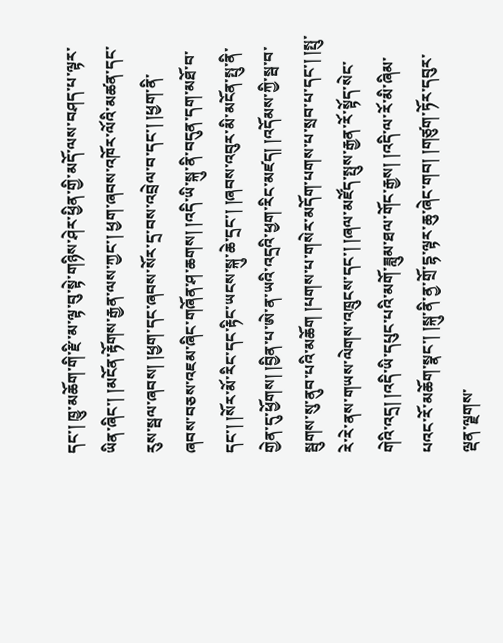དང་། ཁྱུ་མཆོག་གི་རྫི་མ་ལྟ་བུ་སྟེ་གཉིས་ཤེར་ཕྱིན་གྱི་མདོ་ལས་བཤད་པ་ལྟར་ཡིན་ཞིང་། །མངོན་རྟོགས་རྒྱན་ལས་ཀྱང་། ཕྱག་ཞབས་འཁོར་ལོའི་མཚན་དང་རུས་སྦལ་ཞབས། །ཕྱག་དང་ཞབས་སོར་དྲ་བས་འབྲེལ་བ་དང་། །ཕྱག་ནི་ཞབས་བཅས་འཇམ་ཞིང་གཞོན་ཤ་ཆགས། །འདི་ཡི་སྐུ་ནི་བདུན་དག་མཐོ་བ་དང་། །སོར་མོ་རིང་དང་རྟིང་ཡངས་སྐུ་ཆེ་དྲང་། །ཞབས་འབུར་མི་མངོན་སྤུ་ནི་གྱེན་དུ་ཕྱོགས། །བྱིན་པ་ཨེ་ན་ཡའི་འདྲའི་ཕྱག་རིང་མཛད། །འདོམས་ཀྱི་སྦ་བ་སྦུགས་སུ་ནུབ་པའི་མཆོག །པགས་པ་གསེར་མདོག་པགས་པ་སྲབ་པ་དང་། །སྤུ་རེ་རེ་ནས་གཡས་ལེགས་འཁྲུངས་དང་། །ཞལ་མཛོད་སྤུས་རྒྱན་རོ་སྟོད་སེང་གེའི་འདྲ། །འདི་ཡི་དཔུང་པའི་མགོ་ཟླུམ་ཐལ་གོང་རྒྱས། །འདི་ལ་རོ་མི་ཞིམ་པའང་རོ་མཆོག་སྣང་། །སྐུ་ནི་ནྱ་གྲོ་དྷ་ལྟར་ཆུ་ཞེང་གབ། །གཙུག་ཏོར་དབུར་ལྡན་ལྗགས་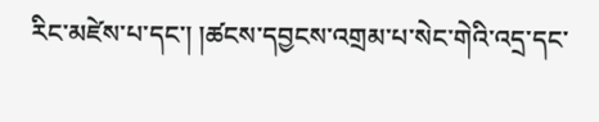རིང་མཛེས་པ་དང་། །ཚངས་དབྱངས་འགྲམ་པ་སེང་གེའི་འདྲ་དང་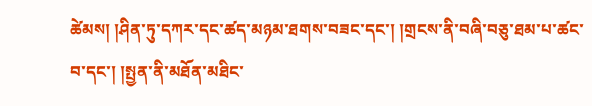ཚེམས། །ཤིན་ཏུ་དཀར་དང་ཚད་མཉམ་ཐགས་བཟང་དང་། །གྲངས་ནི་བཞི་བཅུ་ཐམ་པ་ཚང་བ་དང་། །སྤྱན་ནི་མཐོན་མཐིང་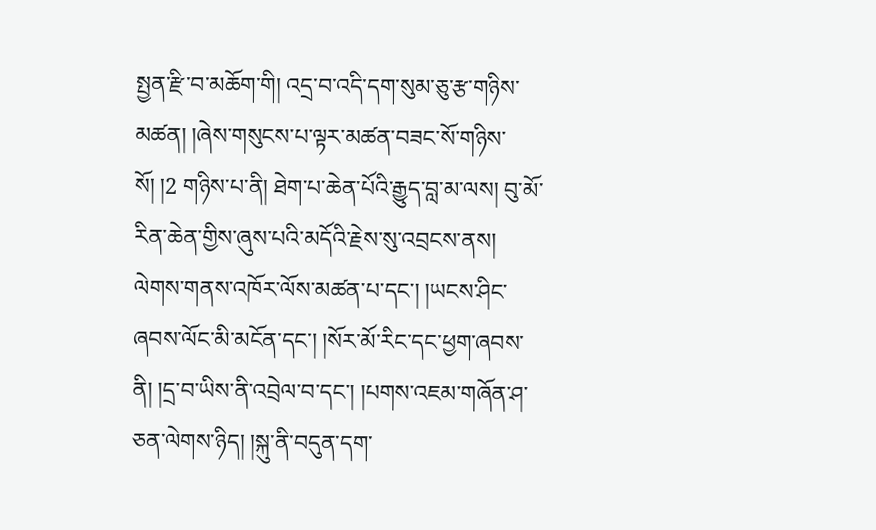སྤྱན་རྫི་བ་མཆོག་གི། འདྲ་བ་འདི་དག་སུམ་ཅུ་རྩ་གཉིས་མཚན། །ཞེས་གསུངས་པ་ལྟར་མཚན་བཟང་སོ་གཉིས་སོ། །2 གཉིས་པ་ནི། ཐེག་པ་ཆེན་པོའི་རྒྱུད་བླ་མ་ལས། བུ་མོ་རིན་ཆེན་གྱིས་ཞུས་པའི་མདོའི་རྗེས་སུ་འབྲངས་ནས། ལེགས་གནས་འཁོར་ལོས་མཚན་པ་དང་། །ཡངས་ཤིང་ཞབས་ལོང་མི་མངོན་དང་། །སོར་མོ་རིང་དང་ཕྱག་ཞབས་ནི། །དྲ་བ་ཡིས་ནི་འབྲེལ་བ་དང་། །པགས་འཇམ་གཞོན་ཤ་ཅན་ལེགས་ཉིད། །སྐུ་ནི་བདུན་དག་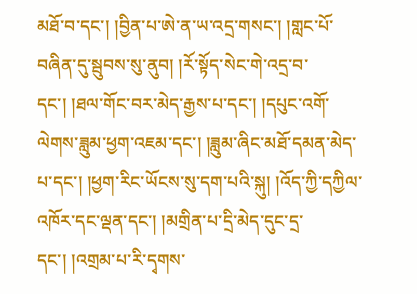མཐོ་བ་དང་། །བྱིན་པ་ཨེ་ན་ཡ་འདྲ་གསང་། །གླང་པོ་བཞིན་དུ་སྦུབས་སུ་ནུབ། །རོ་སྟོད་སེང་གེ་འདྲ་བ་དང་། །ཐལ་གོང་བར་མེད་རྒྱས་པ་དང་། །དཔུང་འགོ་ལེགས་ཟླུམ་ཕྱག་འཇམ་དང་། །ཟླུམ་ཞིང་མཐོ་དམན་མེད་པ་དང་། །ཕྱག་རིང་ཡོངས་སུ་དག་པའི་སྐུ། །འོད་ཀྱི་དཀྱིལ་འཁོར་དང་ལྡན་དང་། །མགྲིན་པ་དྲི་མེད་དུང་དྲ་དང་། །འགྲམ་པ་རི་དྭགས་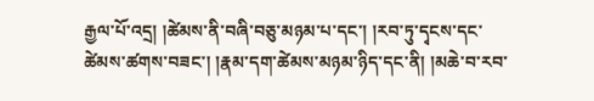རྒྱལ་པོ་འདྲ། །ཚེམས་ནི་བཞི་བཅུ་མཉམ་པ་དང་། །རབ་ཏུ་དྭངས་དང་ཚེམས་ཚགས་བཟང་། །རྣམ་དག་ཚེམས་མཉམ་ཉིད་དང་ནི། །མཆེ་བ་རབ་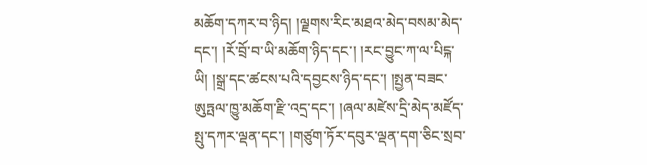མཆོག་དཀར་བ་ཉིད། །ལྗགས་རིང་མཐའ་མེད་བསམ་མེད་དང་། །རོ་བྲོ་བ་ཡི་མཆོག་ཉིད་དང་། །རང་བྱུང་ཀ་ལ་པིངྐ་ཡི། །སྒྲ་དང་ཚངས་པའི་དབྱངས་ཉིད་དང་། །སྤྱན་བཟང་ཨུཏྤལ་ཁྱུ་མཆོག་རྫི་འདྲ་དང་། །ཞལ་མཛེས་དྲི་མེད་མཛོད་སྤུ་དཀར་ལྡན་དང་། །གཙུག་ཏོར་དབུར་ལྡན་དག་ཅིང་སྲབ་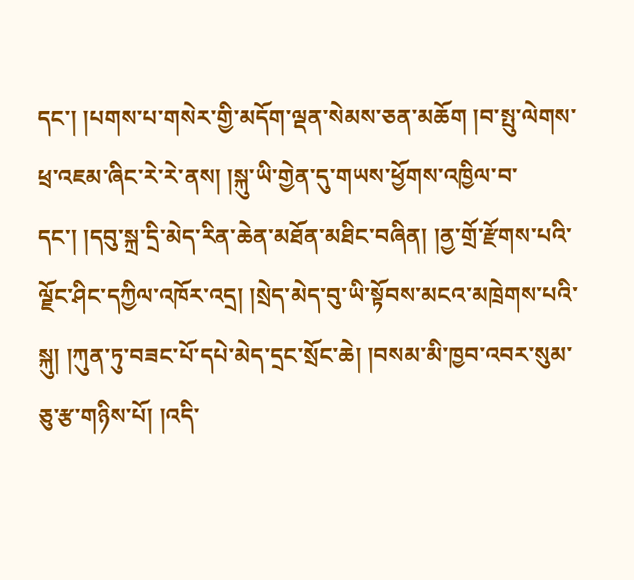དང་། །པགས་པ་གསེར་གྱི་མདོག་ལྡན་སེམས་ཅན་མཆོག །བ་སྤུ་ལེགས་ཕྲ་འཇམ་ཞིང་རེ་རེ་ནས། །སྐུ་ཡི་གྱེན་དུ་གཡས་ཕྱོགས་འཁྱིལ་བ་དང་། །དབུ་སྐྲ་དྲི་མེད་རིན་ཆེན་མཐོན་མཐིང་བཞིན། །ནྱ་གྲོ་རྫོགས་པའི་ལྗོང་ཤིང་དཀྱིལ་འཁོར་འདྲ། །སྲེད་མེད་བུ་ཡི་སྟོབས་མངའ་མཁྲེགས་པའི་སྐུ། །ཀུན་ཏུ་བཟང་པོ་དཔེ་མེད་དྲང་སྲོང་ཆེ། །བསམ་མི་ཁྱབ་འབར་སུམ་ཅུ་རྩ་གཉིས་པོ། །འདི་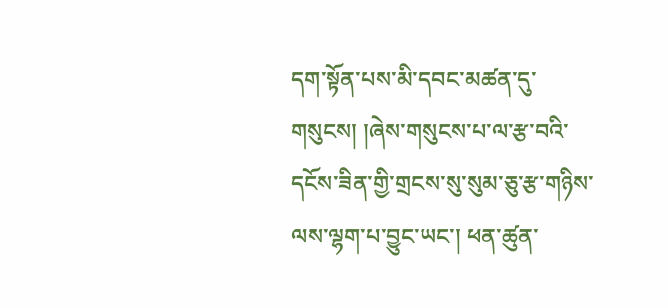དག་སྟོན་པས་མི་དབང་མཚན་དུ་གསུངས། །ཞེས་གསུངས་པ་ལ་རྩ་བའི་དངོས་ཟིན་གྱི་གྲངས་སུ་སུམ་ཅུ་རྩ་གཉིས་ལས་ལྷག་པ་བྱུང་ཡང་། ཕན་ཚུན་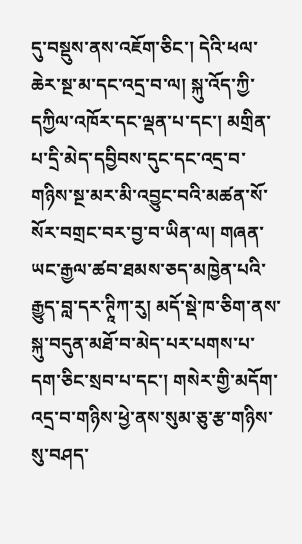དུ་བསྡུས་ནས་འཇོག་ཅིང་། དེའི་ཕལ་ཆེར་སྔ་མ་དང་འདྲ་བ་ལ། སྐུ་འོད་ཀྱི་དཀྱིལ་འཁོར་དང་ལྡན་པ་དང་། མགྲིན་པ་དྲི་མེད་དབྱིབས་དུང་དང་འདྲ་བ་གཉིས་སྔ་མར་མི་འབྱུང་བའི་མཚན་སོ་སོར་བགྲང་བར་བྱ་བ་ཡིན་ལ། གཞན་ཡང་རྒྱལ་ཚབ་ཐམས་ཅད་མཁྱེན་པའི་རྒྱུད་བླ་དར་ཊཱིཀ་རུ། མདོ་སྡེ་ཁ་ཅིག་ནས་སྐུ་བདུན་མཐོ་བ་མེད་པར་པགས་པ་དག་ཅིང་སྲབ་པ་དང་། གསེར་གྱི་མདོག་འདྲ་བ་གཉིས་ཕྱེ་ནས་སུམ་ཅུ་རྩ་གཉིས་སུ་བཤད་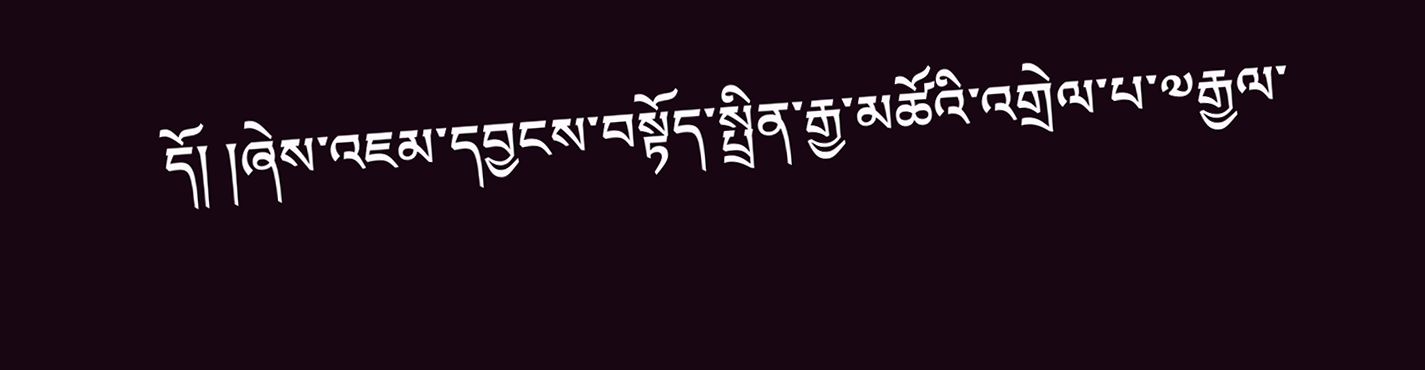དོ། །ཞེས་འཇམ་དབྱངས་བསྟོད་སྤྲིན་རྒྱ་མཚོའི་འགྲེལ་པ་༧རྒྱལ་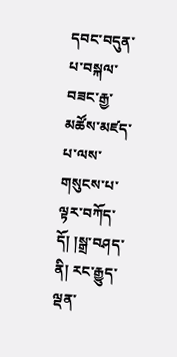དབང་བདུན་པ་བསྐལ་བཟང་རྒྱ་མཚོས་མཛད་པ་ལས་གསུངས་པ་ལྟར་བཀོད་དོ། །སྒྲ་བཤད་ནི། རང་རྒྱུད་ལྡན་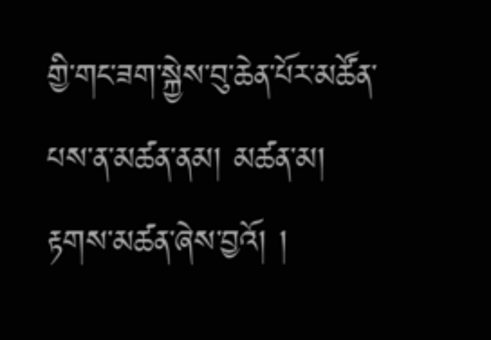གྱི་གང་ཟག་སྐྱེས་བུ་ཆེན་པོར་མཚོན་པས་ན་མཚན་ནམ། མཚན་མ། རྟགས་མཚན་ཞེས་བྱའོ། །